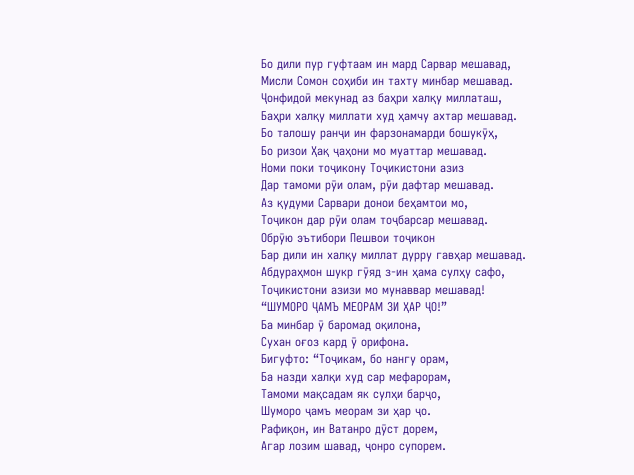Бо дили пур гуфтаам ин мард Сарвар мешавад,
Мисли Сомон соҳиби ин тахту минбар мешавад.
Ҷонфидоӣ мекунад аз баҳри халқу миллаташ,
Баҳри халқу миллати худ ҳамчу ахтар мешавад.
Бо талошу ранҷи ин фарзонамарди бошукӯҳ,
Бо ризои Ҳақ ҷаҳони мо муаттар мешавад.
Номи поки тоҷикону Тоҷикистони азиз
Дар тамоми рӯи олам, рӯи дафтар мешавад.
Аз қудуми Сарвари донои беҳамтои мо,
Тоҷикон дар рӯи олам тоҷбарсар мешавад.
Обрӯю эътибори Пешвои тоҷикон
Бар дили ин халқу миллат дурру гавҳар мешавад.
Абдураҳмон шукр гӯяд з-ин ҳама сулҳу сафо,
Тоҷикистони азизи мо мунаввар мешавад!
“ШУМОРО ҶАМЪ МЕОРАМ ЗИ ҲАР ҶО!”
Ба минбар ӯ баромад оқилона,
Сухан оғоз кард ӯ орифона.
Бигуфто: “Тоҷикам, бо нангу орам,
Ба назди халқи худ сар мефарорам,
Тамоми мақсадам як сулҳи барҷо,
Шуморо ҷамъ меорам зи ҳар ҷо.
Рафиқон, ин Ватанро дӯст дорем,
Агар лозим шавад, ҷонро супорем.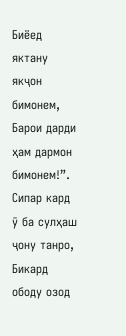Биёед яктану якҷон бимонем,
Барои дарди ҳам дармон бимонем!”.
Сипар кард ӯ ба сулҳаш ҷону танро,
Бикард ободу озод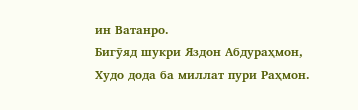ин Ватанро.
Бигӯяд шукри Яздон Абдураҳмон,
Худо дода ба миллат пури Раҳмон.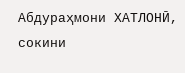Абдураҳмони ХАТЛОНӢ,
сокини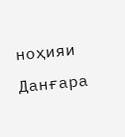ноҳияи Данғара